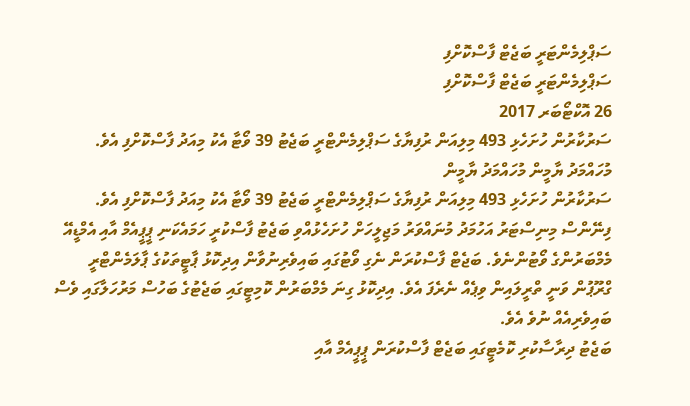ސަޕްލިމެންޓަރީ ބަޖެޓް ފާސްކޮށްފި
ސަޕްލިމެންޓަރީ ބަޖެޓް ފާސްކޮށްފި
26 އޮކްޓޯބަރ 2017
ސަރުކާރުން ހުށަހެޅި 493 މިލިއަން ރުފިޔާގެ ސަޕްލިމެންޓްރީ ބަޖެޓު 39 ވޯޓާ އެކު މިއަދު ފާސްކޮށްފި އެވެ.
މުހައްމަދު ޔާމީން މުހައްމަދު ޔާމީން
ސަރުކާރުން ހުށަހެޅި 493 މިލިއަން ރުފިޔާގެ ސަޕްލިމެންޓްރީ ބަޖެޓު 39 ވޯޓާ އެކު މިއަދު ފާސްކޮށްފި އެވެ.
ފިނޭންސް މިނިސްޓަރު އަހުމަދު މުނައްވަރު މަޖިލީހަށް ހުށަހެޅުއްވި ބަޖެޓު ފާސްކުރީ ހަމައެކަނި ޕީޕީއެމް އާއި އެމްޑީއޭ މެމްބަރުންގެ ވޯޓުންނެވެ. ބަޖެޓް ފާސްކުރަން ނެގި ވޯޓުގައި ބައިވެރިނުވާން އިދިކޮޅު ޕާޓީތަކުގެ ޕާލަމެންޓްރީ ގްރޫޕުން ވަނީ ތްރީލައިން ވިޕެއް ނެރެފަ އެވެ. އިދިކޮޅު ގިނަ މެމްބަރުން ކޮމިޓީގައި ބަޖެޓުގެ ބަހުސް މަރުހަލާގައި ވެސް ބައިވެރިއެއް ނުވެ އެވެ.
ބަޖެޓު ދިރާސާކުރި ކޮމެޓީގައި ބަޖެޓް ފާސްކުރަން ޕީޕީއެމް އާއި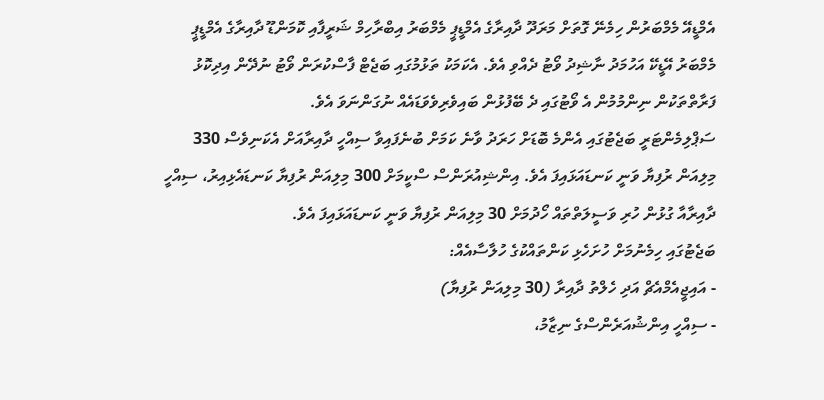އެމްޑީއޭ މެމްބަރުން ހިމެނޭ ގޮތަށް މަރަދޫ ދާއިރާގެ އެމްޑީޕީ މެމްބަރު އިބްރާހިމް ޝަރީފާއި ކޮމަންޑޫ ދާއިރާގެ އެމްޑީޕީ މެމްބަރު އޭޑީކޭ އަހުމަދު ނާޝިދު ވޯޓު ދެއްވި އެވެ. އެކަމަކު ތަޅުމުގައި ބަޖެޓް ފާސްކުރަން ވޯޓު ނުދޭން އިދިކޮޅު ފަރާތްތަކުން ނިންމުމުން އެ ވޯޓުގައި ދެ ބޭފުޅުން ބައިވެރިވެވަޑައެއް ނުގަންނަވަ އެވެ.
ސަޕްލިމެންޓަރީ ބަޖެޓުގައި އެންމެ ބޮޑަށް ހަރަދު ވާނެ ކަމަށް ބުނެފައިވާ ސިއްހީ ދާއިރާއަށް އެކަނިވެސް 330 މިލިއަން ރުފިޔާ ވަނީ ކަނޑައަޅައިފަ އެވެ. އިންޝިއުރަންސް ސްކީމަށް 300 މިލިއަން ރުފިޔާ ކަނޑައެޅިއިރު، ސިއްހީ ދާއިރާއާ ގުޅުން ހުރި ވަސީލަތްތައް ހޯދުމަށް 30 މިލިއަން ރުފިޔާ ވަނީ ކަނޑައަޅައިފަ އެވެ.
ބަޖެޓުގައި ހިމެނުމަށް ހުށަހެޅި ކަންތައްކުގެ ހުލާސާއެއް:
- އައިޖީއެމްއެޗް އަދި ހެލްތު ދާއިރާ (30 މިލިއަން ރުފިޔާ)
- ސިއްހީ އިންޝުއަރެންސްގެ ނިޒާމު،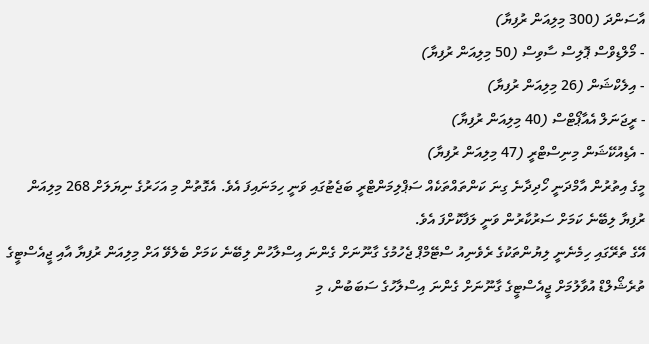އާސަންދަ (300 މިލިއަން ރުފިޔާ)
- މޯލްޑިވްސް ޕޮލިސް ސާވިސް (50 މިލިއަން ރުފިޔާ)
- އިލެކްޝަން (26 މިލިއަން ރުފިޔާ)
- ރީޖަނަލް އެއާޕޯޓްސް (40 މިލިއަން ރުފިޔާ)
- އެޑިއުކޭޝަން މިނިސްޓްރީ (47 މިލިއަން ރުފިޔާ)
މީގެ އިތުރުން އާމްދަނީ ހޯދިދާނެ ގިނަ ކަންތައްތަކެއް ސަޕްލިމަންޓްރީ ބަޖެޓުގައި ވަނީ ހިމަނައިފަ އެވެ. އެގޮތުން މި އަހަރުގެ ނިޔަލަށް 268 މިލިއަން ރުފިޔާ ލިބޭނެ ކަމަށް ސަރުކާރުން ވަނީ ލަފާކޮށްފަ އެވެ.
އޭގެ ތެރޭގައި ހިމެނެނީ ލިޔުންތަކުގެ ރެވެނިއު ސްޓޭމްޕް ޖެހުމުގެ ގާނޫނަށް ގެންނަ އިސްލާހުން ލިބޭނެ ކަމަށް ބެލެވޭ އަށް މިލިއަން ރުފިޔާ އާއި ޖީއެސްޓީގެ ތުރެޝޯލްޑް އުވާލުމަށް ޖީއެސްޓީގެ ގާނޫނަށް ގެންނަ އިސްލާހުގެ ސަބަބުން، މި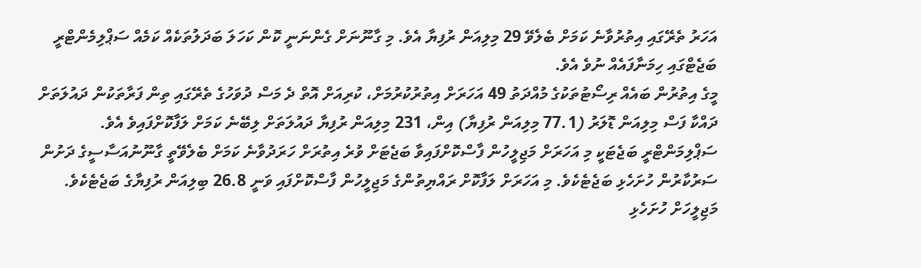އަހަރު ތެރޭގައި އިތުރުވާނެ ކަމަށް ބެލެވޭ 29 މިލިއަން ރުފިޔާ އެވެ. މި ގާނޫނަށް ގެންނަނީ ކޮން ކަހަލަ ބަދަލުތަކެއް ކަމެއް ސަޕްލިމެންޓްރީ ބަޖެޓްގައި ހިމަނާފައެއް ނުވެ އެވެ.
މީގެ އިތުރުން ބައެއް ރިސޯޓުތަކުގެ މުއްދަތު 49 އަހަރަށް އިތުރުކުރުމަށް، ކުރިއަށް އޮތް ދެ މަސް ދުވަހުގެ ތެރޭގައި ތިން ފަރާތަކުން ދައުލަތަށް ދައްކާ ފަސް މިލިއަން ޑޮލަރު (77.1 މިލިއަން ރުފިޔާ) އިން، 231 މިލިއަން ރުފިޔާ ދައުލަތަށް ލިބޭނެ ކަމަށް ލަފާކޮށްފައިވެ އެވެ.
ސަޕްލިމަންޓްރީ ބަޖެޓަކީ މި އަހަރަށް މަޖިލީހުން ފާސްކޮށްފައިވާ ބަޖެޓަށް ވުރެ އިތުރަށް ހަރަދުވާނެ ކަމަށް ބެލެވޭތީ ގާނޫނުއަސާސީގެ ދަށުން ސަރުކާރުން ހުށަހެޅި ބަޖެޓެކެވެ. މި އަހަރަށް ލަފާކޮށް ރައްޔިތުންގެ މަޖިލީހުން ފާސްކޮށްފައި ވަނީ 26.8 ބިލިއަން ރުފިޔާގެ ބަޖެޓެކެވެ.
މަޖިލީހަށް ހުށަހެޅި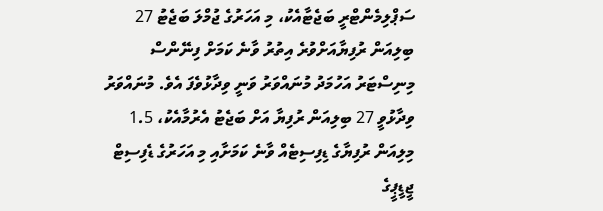ސަޕްލިމެންޓްރީ ބަޖެޓާއެކު، މި އަހަރުގެ ޖުމްލަ ބަޖެޓު 27 ބިލިއަން ރުފިޔާއަށްވުރެ އިތުރު ވާނެ ކަމަށް ފިނޭންސް މިނިސްޓަރު އަހުމަދު މުނައްވަރު ވަނީ ވިދާޅުވެފަ އެވެ. މުނައްވަރު ވިދާޅުވީ 27 ބިލިއަން ރުފިޔާ އަށް ބަޖެޓު އެރުމާއެކު، 1.5 މިލިއަން ރުފިޔާގެ ޑިފިސިޓެއް ވާނެ ކަމަށާއި މި އަހަރުގެ ޑެފިސިޓް ޖީޑީޕީގެ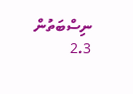ނިސްބަތުން 2.3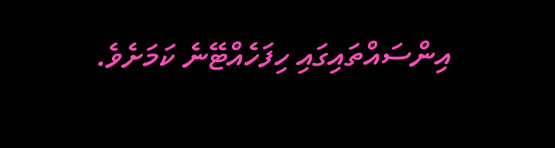އިންސައްތައިގައި ހިފަހެއްޓޭނެ ކަމަށެވެ.